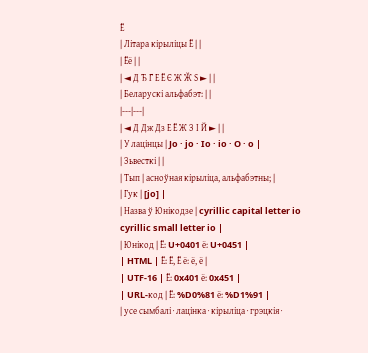Ё
| Літара кірыліцы Ё | |
| Ёё | |
| ◄ Д Ђ Ѓ Е Ё Є Ж Ӂ Ѕ ► | |
| Беларускі альфабэт: | |
|---|---|
| ◄ Д Дж Дз Е Ё Ж З І Й ► | |
| У лацінцы | Jo · jo · Io · io · O · o |
| Зьвесткі | |
| Тып | асноўная кірыліца, альфабэтны; |
| Гук | [jo] |
| Назва ў Юнікодзе | cyrillic capital letter io
cyrillic small letter io |
| Юнікод | Ё: U+0401 ё: U+0451 |
| HTML | Ё: Ё, Ё ё: ё, ё |
| UTF-16 | Ё: 0x401 ё: 0x451 |
| URL-код | Ё: %D0%81 ё: %D1%91 |
| усе сымбалі · лацінка · кірыліца · грэцкія ·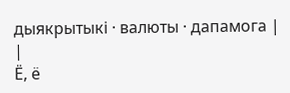дыякрытыкі · валюты · дапамога | |
Ё, ё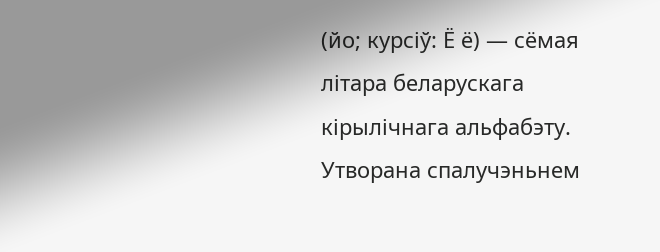(йо; курсіў: Ё ё) — сёмая літара беларускага кірылічнага альфабэту. Утворана спалучэньнем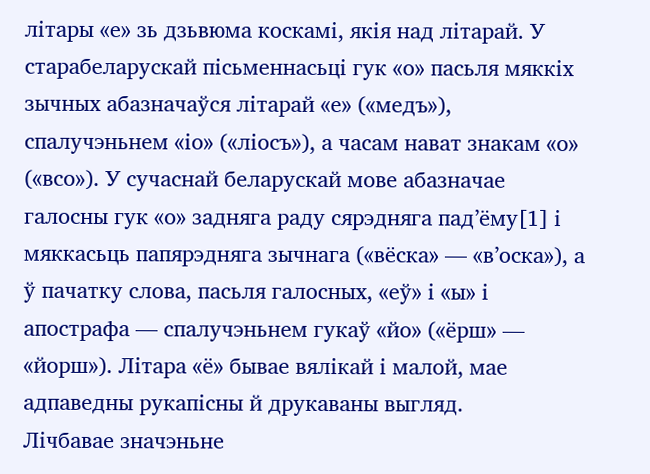літары «е» зь дзьвюма коскамі, якія над літарай. У старабеларускай пісьменнасьці гук «о» пасьля мяккіх зычных абазначаўся літарай «е» («медъ»), спалучэньнем «іо» («ліосъ»), а часам нават знакам «о» («всо»). У сучаснай беларускай мове абазначае галосны гук «о» задняга раду сярэдняга пад’ёму[1] і мяккасьць папярэдняга зычнага («вёска» — «в’оска»), а ў пачатку слова, пасьля галосных, «еў» і «ы» і апострафа — спалучэньнем гукаў «йо» («ёрш» — «йорш»). Літара «ё» бывае вялікай і малой, мае адпаведны рукапісны й друкаваны выгляд.
Лічбавае значэньне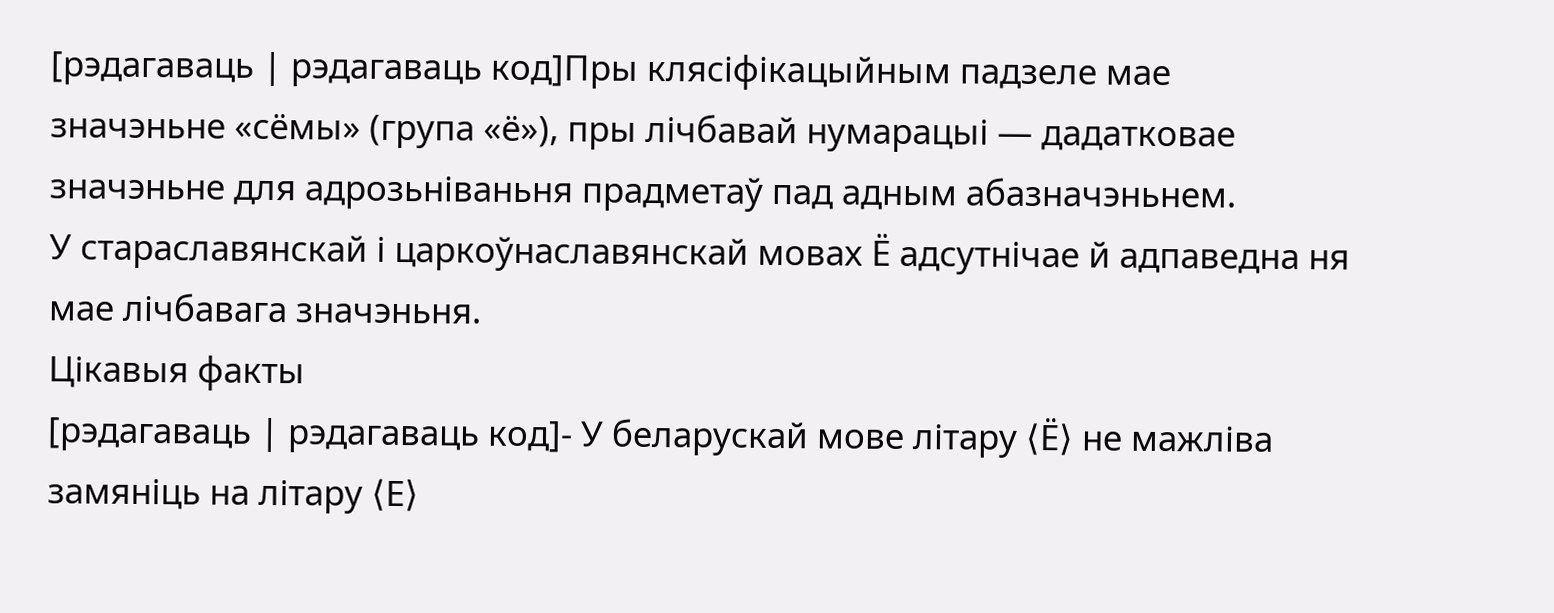[рэдагаваць | рэдагаваць код]Пры клясіфікацыйным падзеле мае значэньне «сёмы» (група «ё»), пры лічбавай нумарацыі — дадатковае значэньне для адрозьніваньня прадметаў пад адным абазначэньнем.
У стараславянскай і царкоўнаславянскай мовах Ё адсутнічае й адпаведна ня мае лічбавага значэньня.
Цікавыя факты
[рэдагаваць | рэдагаваць код]- У беларускай мове літару ⟨Ё⟩ не мажліва замяніць на літару ⟨Е⟩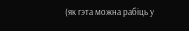(як гэта можна рабіць у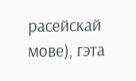расейскай мове), гэта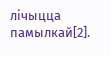лічыцца памылкай[2].